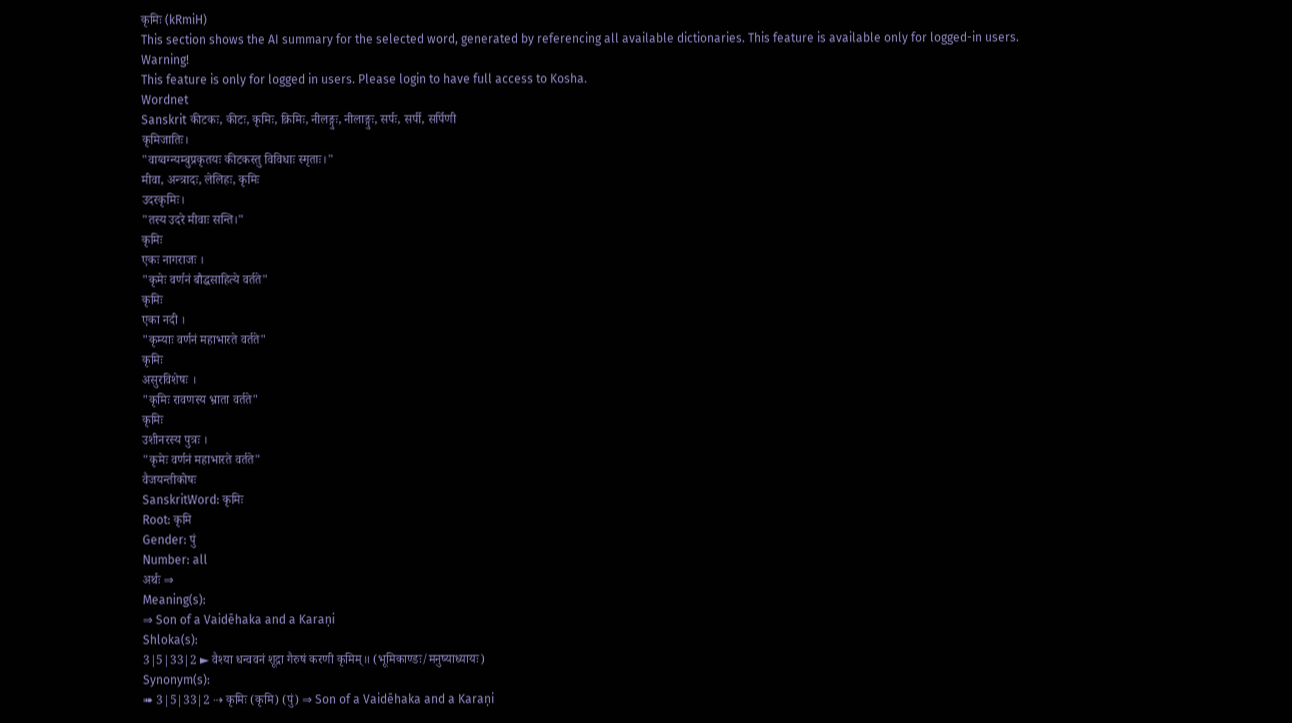कृमिः (kRmiH)
This section shows the AI summary for the selected word, generated by referencing all available dictionaries. This feature is available only for logged-in users.
Warning!
This feature is only for logged in users. Please login to have full access to Kosha.
Wordnet
Sanskrit कीटकः, कीटः, कृमिः, क्रिमिः, नीलङ्गुः, नीलाङ्गुः, सर्पः, सर्पी, सर्पिणी
कृमिजातिः।
"वाय्वग्न्यम्बुप्रकृतयः कीटकस्तु विविधाः स्मृताः।"
मीवा, अन्त्रादः, लेलिहः, कृमिः
उदरकृमिः।
"तस्य उदरे मीवाः सन्ति।"
कृमिः
एकः नागराजः ।
"कृमेः वर्णनं बौद्धसाहित्ये वर्तते"
कृमिः
एका नदी ।
"कृम्याः वर्णनं महाभारते वर्तते"
कृमिः
असुरविशेषः ।
"कृमिः रावणस्य भ्राता वर्तते"
कृमिः
उशीनरस्य पुत्रः ।
"कृमेः वर्णनं महाभारते वर्तते"
वैजयन्तीकोषः
SanskritWord: कृमिः
Root: कृमि
Gender: पुं
Number: all
अर्थः ⇒
Meaning(s):
⇒ Son of a Vaidēhaka and a Karaṇi
Shloka(s):
3|5|33|2 ► वैश्या धन्ववनं शूद्रा गैरुषं करणी कृमिम्॥ (भूमिकाण्डः/मनुष्याध्यायः)
Synonym(s):
➠ 3|5|33|2 ⇢ कृमिः (कृमि) (पुं) ⇒ Son of a Vaidēhaka and a Karaṇi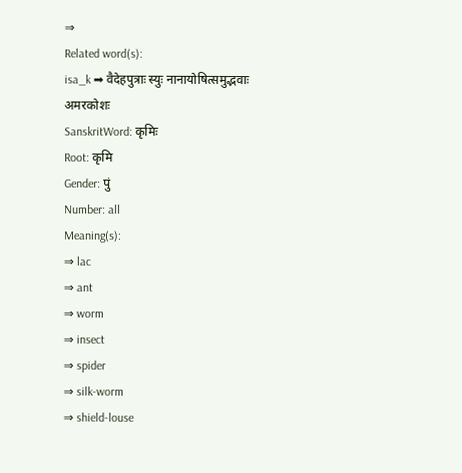⇒
Related word(s):
isa_k ➡ वैदेहपुत्राः स्युः नानायोषित्समुद्भवाः
अमरकोशः
SanskritWord: कृमिः
Root: कृमि
Gender: पुं
Number: all
Meaning(s):
⇒ lac
⇒ ant
⇒ worm
⇒ insect
⇒ spider
⇒ silk-worm
⇒ shield-louse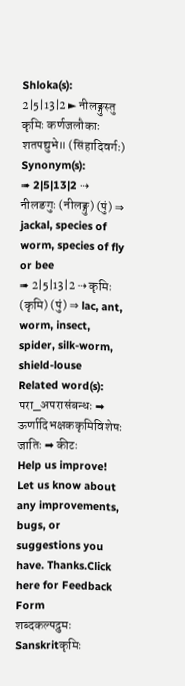Shloka(s):
2|5|13|2 ► नीलङ्गुस्तु कृमिः कर्णजलौकाः शतपद्युभे॥ (सिंहादिवर्गः)
Synonym(s):
➠ 2|5|13|2 ⇢ नीलङगुः (नीलङ्गु) (पुं) ⇒ jackal, species of worm, species of fly or bee
➠ 2|5|13|2 ⇢ कृमिः (कृमि) (पुं) ⇒ lac, ant, worm, insect, spider, silk-worm, shield-louse
Related word(s):
परा_अपरासंबन्धः ➡ ऊर्णादिभक्षककृमिविशेषः
जातिः ➡ कीटः
Help us improve! Let us know about any improvements, bugs, or suggestions you have. Thanks.Click here for Feedback Form
शब्दकल्पद्रुमः
Sanskritकृमिः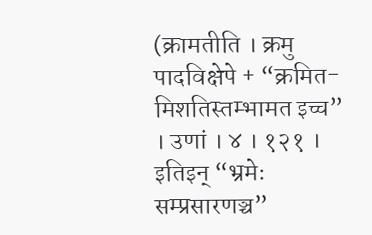(क्रामतीति । क्रमु पादविक्षेपे + “क्रमित-मिशतिस्तम्भामत इच्च” । उणां । ४ । १२१ । इतिइन् “भ्रमेः सम्प्रसारणञ्च”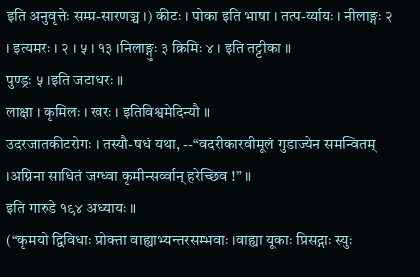इति अनुवृत्तेः सम्प्र-सारणञ्च ।) कीटः । पोका इति भाषा । तत्प-र्य्यायः । नीलाङ्गः २ । इत्यमरः । २ । ५ । १३ ।निलाङ्गुः ३ क्रिमिः ४ । इति तट्टीका ॥
पुण्ड्रः ५ ।इति जटाधरः ॥
लाक्षा । कृमिलः । खरः । इतिविश्वमेदिन्यौ ॥
उदरजातकीटरोगः । तस्यौ-षधं यथा, --“वदरीकारवीमूलं गुडाज्येन समन्वितम् ।अग्निना साधितं जग्ध्वा कृमीन्सर्व्वान् हरेच्छिव !” ॥
इति गारुडे १९४ अध्यायः ॥
(“कृमयो द्विविधाः प्रोक्ता वाह्याभ्यन्तरसम्भवाः ।वाह्या यूकाः प्रिसद्गाः स्युः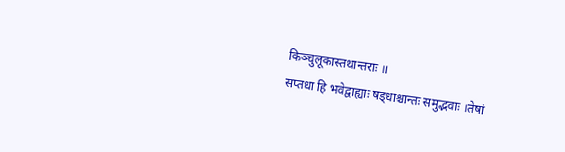किञ्चुलूकास्तथान्तराः ॥
सप्तधा हि भवेद्वाह्याः षड्धाश्चान्तः समुद्भवाः ।तेषां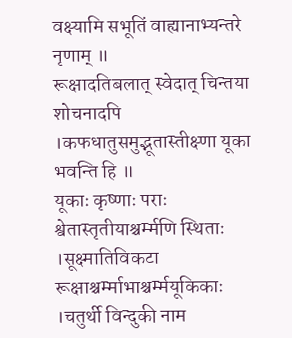वक्ष्यामि सभूतिं वाह्यानाभ्यन्तरे नृणाम् ॥
रूक्षादतिबलात् स्वेदात् चिन्तया शोचनादपि ।कफधातुसमुद्भूतास्तीक्ष्णा यूका भवन्ति हि ॥
यूकाः कृष्णाः पराः श्वेतास्तृतीयाश्चर्म्मणि स्थिताः ।सूक्ष्मातिविकटा रूक्षाश्चर्म्माभाश्चर्म्मयूकिकाः ।चतुर्थी विन्दुकी नाम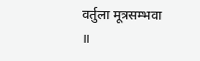वर्तुला मूत्रसम्भवा ॥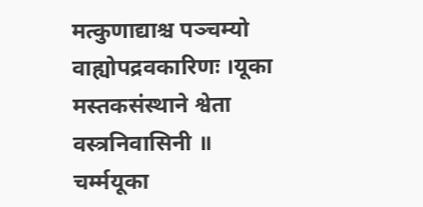मत्कुणाद्याश्च पञ्चम्यो वाह्योपद्रवकारिणः ।यूका मस्तकसंस्थाने श्वेता वस्त्रनिवासिनी ॥
चर्म्मयूका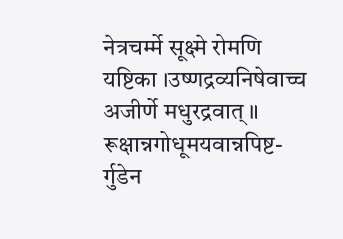नेत्रचर्म्मे सूक्ष्मे रोमणि यष्टिका ।उष्णद्रव्यनिषेवाच्च अजीर्णे मधुरद्रवात् ॥
रूक्षान्नगोधूमयवान्नपिष्ट-र्गुडेन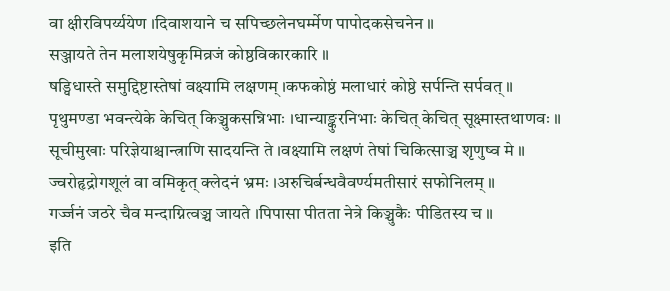वा क्षीरविपर्य्ययेण ।दिवाशयाने च सपिच्छलेनघर्म्मेण पापोदकसेचनेन ॥
सञ्जायते तेन मलाशयेषुकृमिव्रजं कोष्ठविकारकारि ॥
षड्विधास्ते समुद्दिष्टास्तेषां वक्ष्यामि लक्षणम् ।कफकोष्ठं मलाधारं कोष्ठे सर्पन्ति सर्पवत् ॥
पृथुमण्डा भवन्त्येके केचित् किञ्चुकसन्निभाः ।धान्याङ्कुरनिभाः केचित् केचित् सूक्ष्मास्तथाणवः ॥
सूचीमुखाः परिज्ञेयाश्चान्त्राणि सादयन्ति ते ।वक्ष्यामि लक्षणं तेषां चिकित्साञ्च शृणुष्व मे ॥
ज्वरोहृद्रोगशूलं वा वमिकृत् क्लेदनं भ्रमः ।अरुचिर्बन्धवैवर्ण्यमतीसारं सफोनिलम् ॥
गर्ज्जनं जठरे चैव मन्दाग्नित्वञ्च जायते ।पिपासा पीतता नेत्रे किञ्चुकैः पीडितस्य च ॥
इति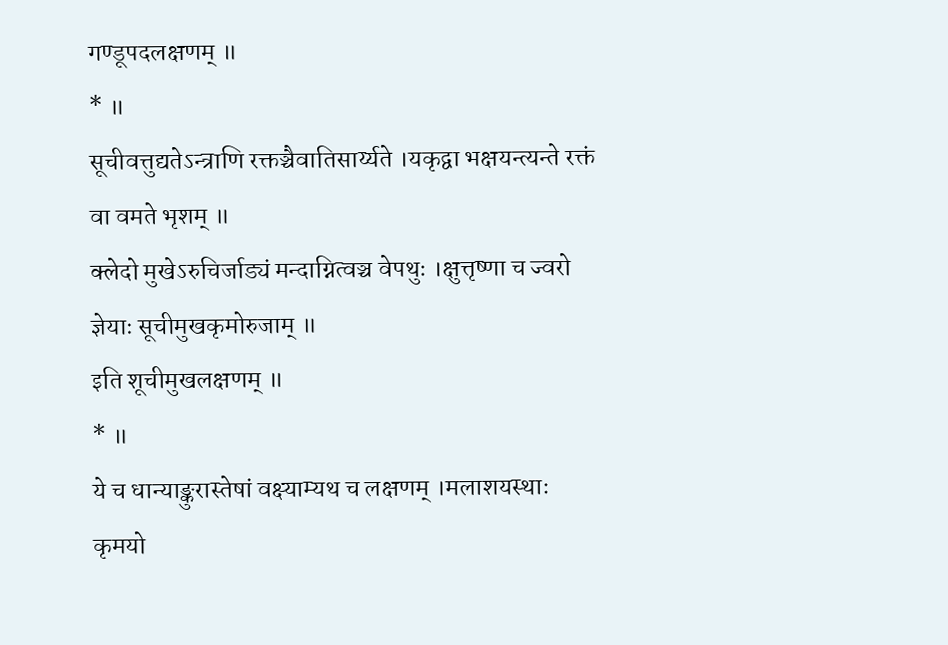गण्डूपदलक्षणम् ॥
* ॥
सूचीवत्तुद्यतेऽन्त्राणि रक्तञ्चैवातिसार्य्यते ।यकृद्वा भक्षयन्त्यन्ते रक्तं वा वमते भृशम् ॥
क्लेदो मुखेऽरुचिर्जाड्यं मन्दाग्नित्वञ्च वेपथुः ।क्षुत्तृष्णा च ज्वरो ज्ञेयाः सूचीमुखकृमोरुजाम् ॥
इति शूचीमुखलक्षणम् ॥
* ॥
ये च धान्याङ्कुरास्तेषां वक्ष्याम्यथ च लक्षणम् ।मलाशयस्थाः कृमयो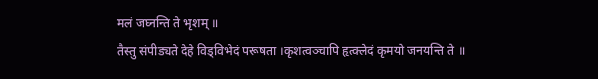मलं जघ्नन्ति ते भृशम् ॥
तैस्तु संपीड्यते देहे विड्विभेदं परूषता ।कृशत्वञ्चापि हृत्क्लेदं कृमयो जनयन्ति ते ॥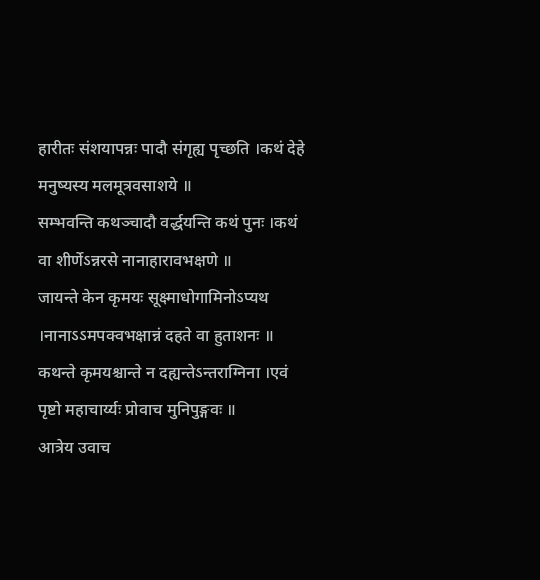हारीतः संशयापन्नः पादौ संगृह्य पृच्छति ।कथं देहे मनुष्यस्य मलमूत्रवसाशये ॥
सम्भवन्ति कथञ्चादौ वर्द्धयन्ति कथं पुनः ।कथं वा शीर्णेऽन्नरसे नानाहारावभक्षणे ॥
जायन्ते केन कृमयः सूक्ष्माधोगामिनोऽप्यथ ।नानाऽऽमपक्वभक्षान्नं दहते वा हुताशनः ॥
कथन्ते कृमयश्चान्ते न दह्यन्तेऽन्तराग्निना ।एवं पृष्टो महाचार्य्यः प्रोवाच मुनिपुङ्गवः ॥
आत्रेय उवाच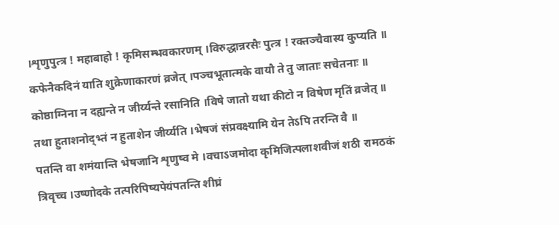।शृणुपुत्त्र ! महाबाहो ! कृमिसम्भवकारणम् ।विरुद्धान्नरसैः पुत्त्र ! रक्तञ्चैवास्य कुप्यति ॥
कफेनैकदिनं याति शुक्रेणाकारणं व्रजेत् ।पञ्चभूतात्मके वायौ ते तु जाताः सचेतनाः ॥
कोष्ठाग्निना न दह्यन्ते न जीर्य्यन्ते रसानिति ।विषे जातो यथा कीटो न विषेण मृतिं व्रजेत् ॥
तथा हुताशनोद्भ्तं न हुताशेन जीर्य्यति ।भेषजं संप्रवक्ष्यामि येन तेऽपि तरन्ति वै ॥
पतन्ति वा शमंयान्ति भेषजानि शृणुष्व मे ।वचाऽजमोदा कृमिजित्पलाशवीजं शठी रामठकं त्रिवृच्च ।उष्णोदके तत्परिपिष्यपेयंपतन्ति शीघ्रं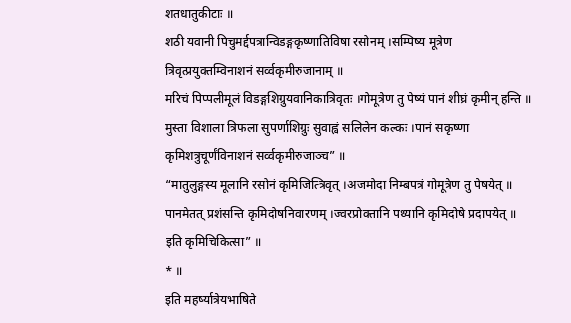शतधातुकीटाः ॥
शठी यवानी पिचुमर्द्दपत्रान्विडङ्गकृष्णातिविषा रसोनम् ।सम्पिष्य मूत्रेण त्रिवृत्प्रयुक्तम्विनाशनं सर्व्वकृमीरुजानाम् ॥
मरिचं पिप्पलीमूलं विडङ्गशिग्रुयवानिकात्रिवृतः ।गोमूत्रेण तु पेष्यं पानं शीघ्रं कृमीन् हन्ति ॥
मुस्ता विशाला त्रिफला सुपर्णाशिग्रुः सुवाह्वं सलिलेन कल्कः ।पानं सकृष्णा कृमिशत्रुचूर्णंविनाशनं सर्व्वकृमीरुजाञ्च” ॥
“मातुलुङ्गस्य मूलानि रसोनं कृमिजित्त्रिवृत् ।अजमोदा निम्बपत्रं गोमूत्रेण तु पेषयेत् ॥
पानमेतत् प्रशंसन्ति कृमिदोषनिवारणम् ।ज्वरप्रोक्तानि पथ्यानि कृमिदोषे प्रदापयेत् ॥
इति कृमिचिकित्सा” ॥
* ॥
इति महर्ष्यात्रेयभाषिते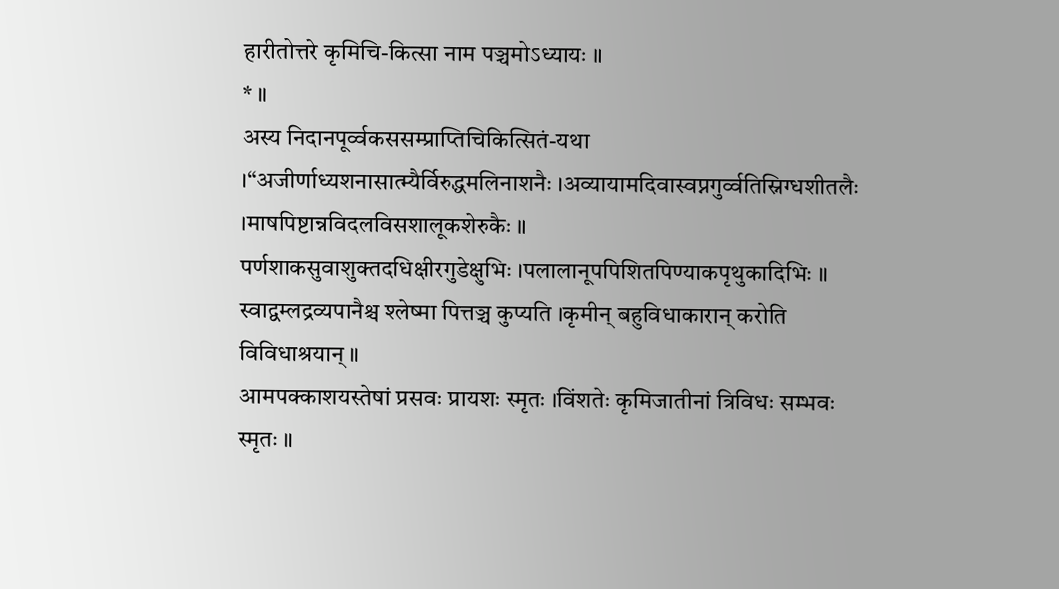हारीतोत्तरे कृमिचि-कित्सा नाम पञ्चमोऽध्यायः ॥
* ॥
अस्य निदानपूर्व्वकससम्प्राप्तिचिकित्सितं-यथा ।“अजीर्णाध्यशनासात्म्यैर्विरुद्धमलिनाशनैः ।अव्यायामदिवास्वप्नगुर्व्वतिस्निग्धशीतलैः ।माषपिष्टान्नविदलविसशालूकशेरुकैः ॥
पर्णशाकसुवाशुक्तदधिक्षीरगुडेक्षुभिः ।पलालानूपपिशितपिण्याकपृथुकादिभिः ॥
स्वाद्वम्लद्रव्यपानैश्च श्लेष्मा पित्तञ्च कुप्यति ।कृमीन् बहुविधाकारान् करोति विविधाश्रयान् ॥
आमपक्काशयस्तेषां प्रसवः प्रायशः स्मृतः ।विंशतेः कृमिजातीनां त्रिविधः सम्भवः स्मृतः ॥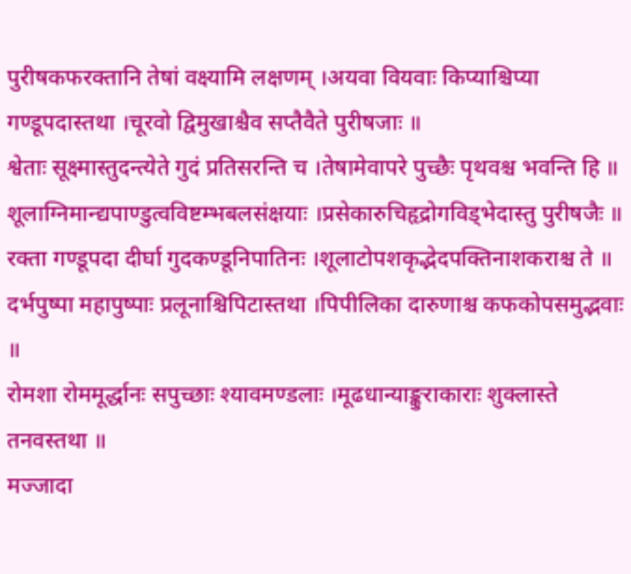पुरीषकफरक्तानि तेषां वक्ष्यामि लक्षणम् ।अयवा वियवाः किप्याश्चिप्या गण्डूपदास्तथा ।चूरवो द्विमुखाश्चैव सप्तैवैते पुरीषजाः ॥
श्वेताः सूक्ष्मास्तुदन्त्येते गुदं प्रतिसरन्ति च ।तेषामेवापरे पुच्छैः पृथवश्च भवन्ति हि ॥
शूलाग्निमान्द्यपाण्डुत्वविष्टम्भबलसंक्षयाः ।प्रसेकारुचिहृद्रोगविड्भेदास्तु पुरीषजैः ॥
रक्ता गण्डूपदा दीर्घा गुदकण्डूनिपातिनः ।शूलाटोपशकृद्भेदपक्तिनाशकराश्च ते ॥
दर्भपुष्पा महापुष्पाः प्रलूनाश्चिपिटास्तथा ।पिपीलिका दारुणाश्च कफकोपसमुद्भवाः ॥
रोमशा रोममूर्द्धानः सपुच्छाः श्यावमण्डलाः ।मूढधान्याङ्कुराकाराः शुक्लास्ते तनवस्तथा ॥
मज्जादा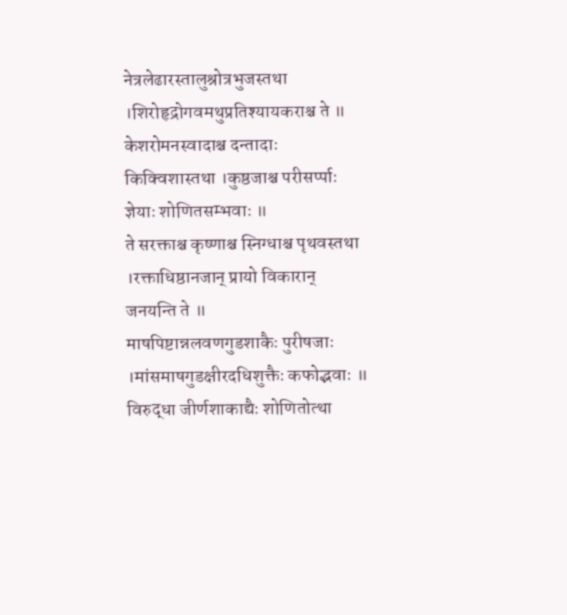नेत्रलेढारस्तालुश्रोत्रभुजस्तथा ।शिरोहृद्रोगवमथुप्रतिश्यायकराश्च ते ॥
केशरोमनस्वादाश्च दन्तादाः किक्विशास्तथा ।कुष्ठजाश्च परीसर्प्पाः ज्ञेयाः शोणितसम्भवाः ॥
ते सरक्ताश्च कृष्णाश्च स्निग्धाश्च पृथवस्तथा ।रक्ताधिष्ठानजान् प्रायो विकारान् जनयन्ति ते ॥
माषपिष्टान्नलवणगुडशाकैः पुरीषजाः ।मांसमाषगुडक्षीरदधिशुक्तैः कफोद्भवाः ॥
विरुद्धा जीर्णशाकाद्यैः शोणितोत्था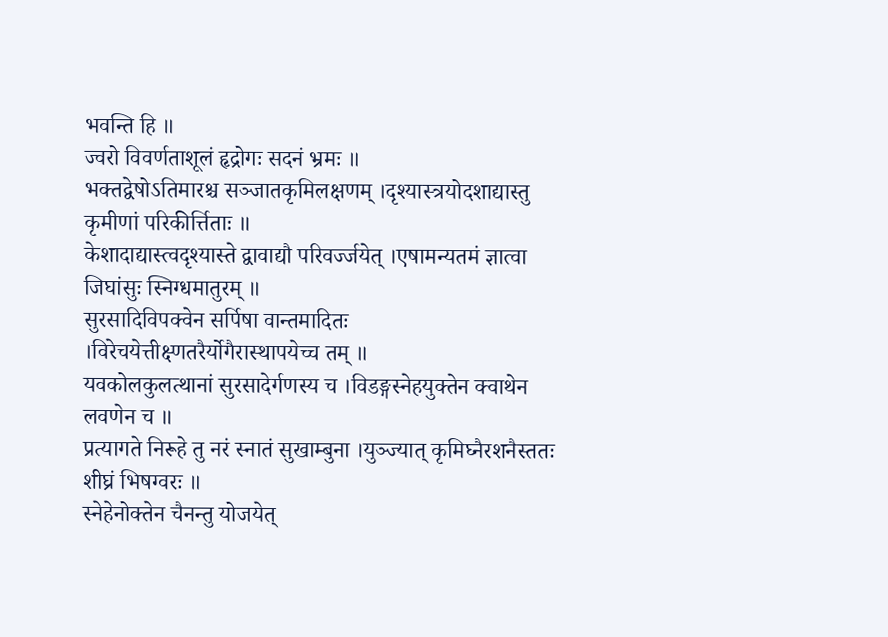भवन्ति हि ॥
ज्वरो विवर्णताशूलं हृद्रोगः सदनं भ्रमः ॥
भक्तद्वेषोऽतिमारश्च सञ्जातकृमिलक्षणम् ।दृश्यास्त्रयोदशाद्यास्तु कृमीणां परिकीर्त्तिताः ॥
केशादाद्यास्त्वदृश्यास्ते द्वावाद्यौ परिवर्ज्जयेत् ।एषामन्यतमं ज्ञात्वा जिघांसुः स्निग्धमातुरम् ॥
सुरसादिविपक्वेन सर्पिषा वान्तमादितः ।विरेचयेत्तीक्ष्णतरैर्योगैरास्थापयेच्च तम् ॥
यवकोलकुलत्थानां सुरसादेर्गणस्य च ।विडङ्गस्नेहयुक्तेन क्वाथेन लवणेन च ॥
प्रत्यागते निरूहे तु नरं स्नातं सुखाम्बुना ।युञ्ज्यात् कृमिघ्नैरशनैस्ततः शीघ्रं भिषग्वरः ॥
स्नेहेनोक्तेन चैनन्तु योजयेत्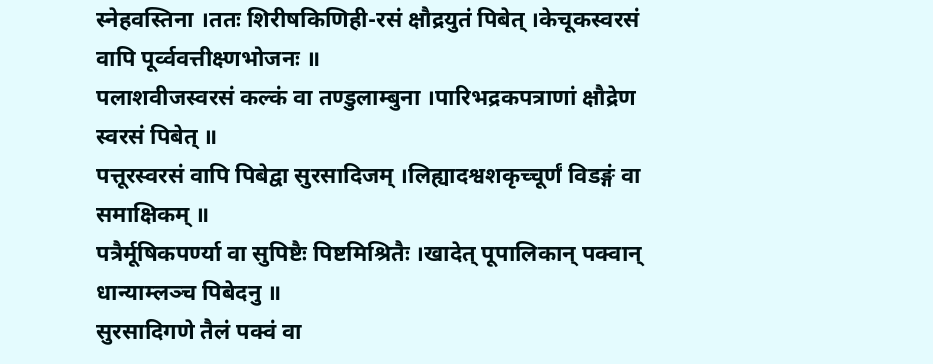स्नेहवस्तिना ।ततः शिरीषकिणिही-रसं क्षौद्रयुतं पिबेत् ।केचूकस्वरसं वापि पूर्व्ववत्तीक्ष्णभोजनः ॥
पलाशवीजस्वरसं कल्कं वा तण्डुलाम्बुना ।पारिभद्रकपत्राणां क्षौद्रेण स्वरसं पिबेत् ॥
पत्तूरस्वरसं वापि पिबेद्वा सुरसादिजम् ।लिह्यादश्वशकृच्चूर्णं विडङ्गं वा समाक्षिकम् ॥
पत्रैर्मूषिकपर्ण्या वा सुपिष्टैः पिष्टमिश्रितैः ।खादेत् पूपालिकान् पक्वान् धान्याम्लञ्च पिबेदनु ॥
सुरसादिगणे तैलं पक्वं वा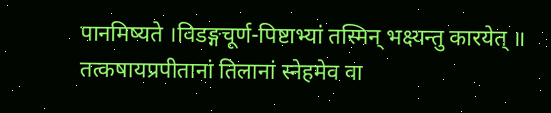पानमिष्यते ।विडङ्गचूर्ण-पिष्टाभ्यां तस्मिन् भक्ष्यन्तु कारयेत् ॥
तत्कषायप्रपीतानां तिलानां स्नेहमेव वा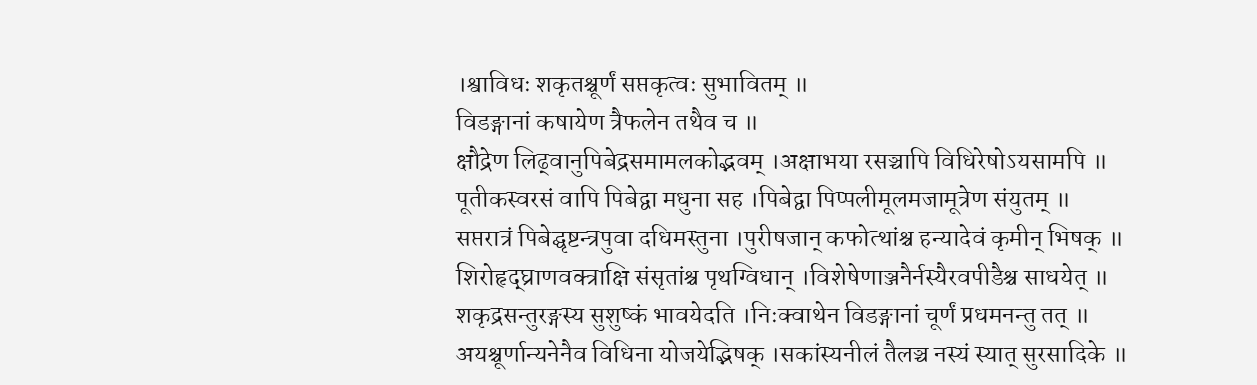।श्वाविधः शकृतश्चूर्णं सप्तकृत्वः सुभावितम् ॥
विडङ्गानां कषायेण त्रैफलेन तथैव च ॥
क्षौद्रेण लिढ्वानुपिबेद्रसमामलकोद्भवम् ।अक्षाभया रसञ्चापि विधिरेषोऽयसामपि ॥
पूतीकस्वरसं वापि पिबेद्वा मधुना सह ।पिबेद्वा पिप्पलीमूलमजामूत्रेण संयुतम् ॥
सप्तरात्रं पिबेद्घृष्टन्त्रपुवा दधिमस्तुना ।पुरीषजान् कफोत्थांश्च हन्यादेवं कृमीन् भिषक् ॥
शिरोहृद्घ्राणवक्त्राक्षि संसृतांश्च पृथग्विधान् ।विशेषेणाञ्जनैर्नस्यैरवपीडैश्च साधयेत् ॥
शकृद्रसन्तुरङ्गस्य सुशुष्कं भावयेदति ।निःक्वाथेन विडङ्गानां चूर्णं प्रधमनन्तु तत् ॥
अयश्चूर्णान्यनेनैव विधिना योजयेद्भिषक् ।सकांस्यनीलं तैलञ्च नस्यं स्यात् सुरसादिके ॥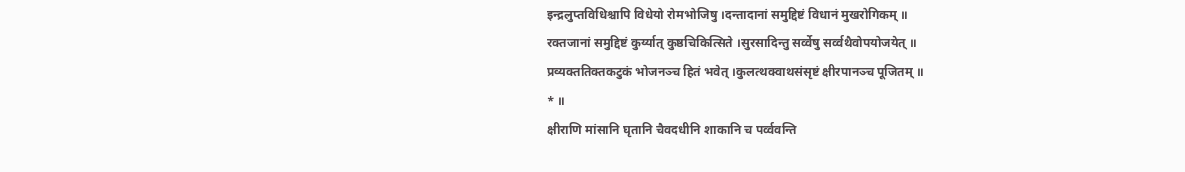इन्द्रलुप्तविधिश्चापि विधेयो रोमभोजिषु ।दन्तादानां समुद्दिष्टं विधानं मुखरोगिकम् ॥
रक्तजानां समुद्दिष्टं कुर्य्यात् कुष्ठचिकित्सिते ।सुरसादिन्तु सर्व्वेषु सर्व्वथैवोपयोजयेत् ॥
प्रव्यक्ततिक्तकटुकं भोजनञ्च हितं भवेत् ।कुलत्थक्वाथसंसृष्टं क्षीरपानञ्च पूजितम् ॥
* ॥
क्षीराणि मांसानि घृतानि चैवदधीनि शाकानि च पर्व्ववन्ति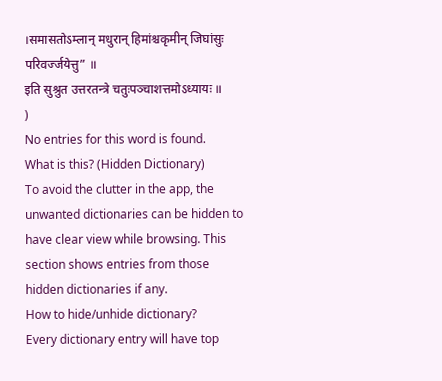।समासतोऽम्लान् मधुरान् हिमांश्चकृमीन् जिघांसुः परिवर्ज्जयेत्तु” ॥
इति सुश्रुत उत्तरतन्त्रे चतुःपञ्चाशत्तमोऽध्यायः ॥
)
No entries for this word is found.
What is this? (Hidden Dictionary)
To avoid the clutter in the app, the unwanted dictionaries can be hidden to have clear view while browsing. This section shows entries from those hidden dictionaries if any.
How to hide/unhide dictionary?
Every dictionary entry will have top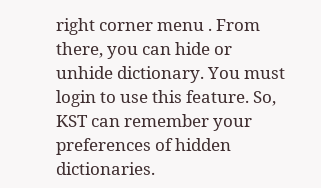right corner menu . From there, you can hide or unhide dictionary. You must login to use this feature. So, KST can remember your preferences of hidden dictionaries.